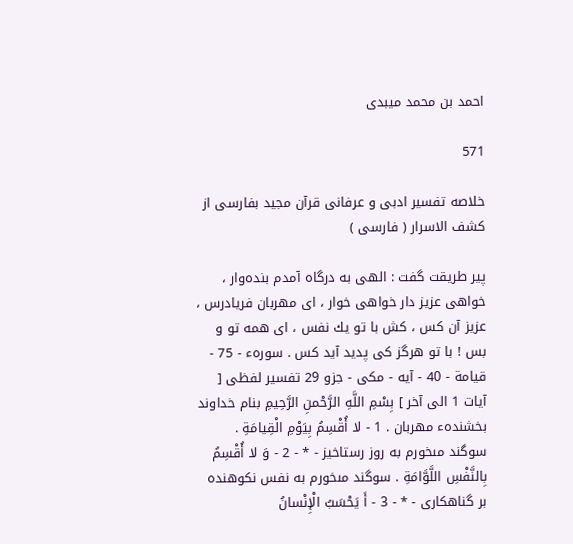احمد بن محمد ميبدى

571

خلاصه تفسير ادبى و عرفانى قرآن مجيد بفارسى از كشف الاسرار ( فارسى )

پير طريقت گفت : الهى به درگاه آمدم بنده‌وار ، خواهى عزيز دار خواهى خوار ، اى مهربان فريادرس ، عزيز آن كس ، كش با تو يك نفس ، اى همه تو و بس ! با تو هرگز كى پديد آيد كس . سورهء - 75 - قيامة - 40 - آيه - مكى - جزو 29 تفسير لفظى [ آيات 1 الى آخر ] بِسْمِ اللَّهِ الرَّحْمنِ الرَّحِيمِ بنام خداوند بخشندهء مهربان . 1 - لا أُقْسِمُ بِيَوْمِ الْقِيامَةِ . سوگند مىخورم به روز رستاخيز - * - 2 - وَ لا أُقْسِمُ بِالنَّفْسِ اللَّوَّامَةِ . سوگند مىخورم به نفس نكوهنده بر گناهكارى - * - 3 - أَ يَحْسَبُ الْإِنْسانُ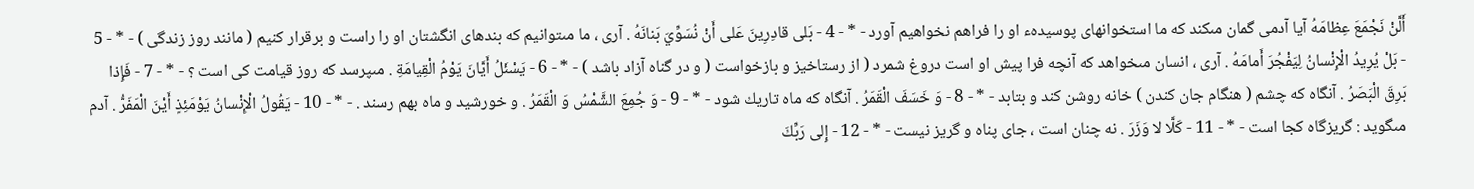أَلَّنْ نَجْمَعَ عِظامَهُ آيا آدمى گمان مىكند كه ما استخوانهاى پوسيدهء او را فراهم نخواهيم آورد - * - 4 - بَلى قادِرِينَ عَلى أَنْ نُسَوِّيَ بَنانَهُ . آرى ، ما مىتوانيم كه بندهاى انگشتان او را راست و برقرار كنيم ( مانند روز زندگى ) - * - 5 - بَلْ يُرِيدُ الْإِنْسانُ لِيَفْجُرَ أَمامَهُ . آرى ، انسان مىخواهد كه آنچه فرا پيش او است دروغ شمرد ( از رستاخيز و بازخواست ( و در گناه آزاد باشد ) - * - 6 - يَسْئَلُ أَيَّانَ يَوْمُ الْقِيامَةِ . مىپرسد كه روز قيامت كى است ؟ - * - 7 - فَإِذا بَرِقَ الْبَصَرُ . آنگاه كه چشم ( هنگام جان كندن ) خانه روشن كند و بتابد - * - 8 - وَ خَسَفَ الْقَمَرُ . آنگاه كه ماه تاريك شود - * - 9 - وَ جُمِعَ الشَّمْسُ وَ الْقَمَرُ . و خورشيد و ماه بهم رسند . - * - 10 - يَقُولُ الْإِنْسانُ يَوْمَئِذٍ أَيْنَ الْمَفَرُّ . آدم مىگويد : گريزگاه كجا است - * - 11 - كَلَّا لا وَزَرَ . نه چنان است ، جاى پناه و گريز نيست - * - 12 - إِلى رَبِّكَ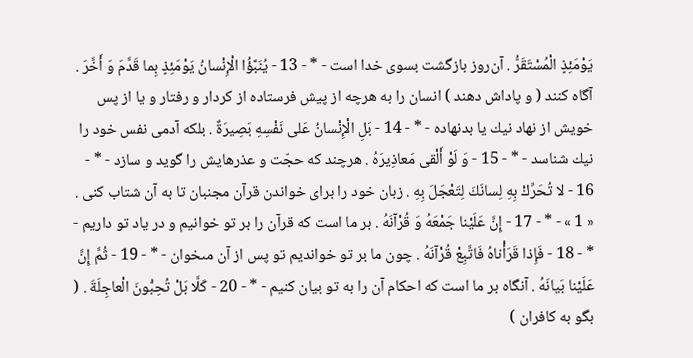يَوْمَئِذٍ الْمُسْتَقَرُّ . آن‌روز بازگشت بسوى خدا است - * - 13 - يُنَبَّؤُا الْإِنْسانُ يَوْمَئِذٍ بِما قَدَّمَ وَ أَخَّرَ . آگاه كنند ( و پاداش دهند ) انسان را به هرچه از پيش فرستاده از كردار و رفتار و يا از پس خويش از نهاد نيك يا بدنهاده - * - 14 - بَلِ الْإِنْسانُ عَلى نَفْسِهِ بَصِيرَةٌ . بلكه آدمى نفس خود را نيك شناسد - * - 15 - وَ لَوْ أَلْقى مَعاذِيرَهُ . هرچند كه حجّت و عذرهايش را گويد و سازد - * - 16 - لا تُحَرِّكْ بِهِ لِسانَكَ لِتَعْجَلَ بِهِ . زبان خود را براى خواندن قرآن مجنبان تا به آن شتاب كنى . « 1 » - * - 17 - إِنَّ عَلَيْنا جَمْعَهُ وَ قُرْآنَهُ . بر ما است كه قرآن را بر تو خوانيم و در ياد تو داريم - * - 18 - فَإِذا قَرَأْناهُ فَاتَّبِعْ قُرْآنَهُ . چون ما بر تو خوانديم تو پس از آن مىخوان - * - 19 - ثُمَّ إِنَّ عَلَيْنا بَيانَهُ . آنگاه بر ما است كه احكام آن را به تو بيان كنيم - * - 20 - كَلَّا بَلْ تُحِبُّونَ الْعاجِلَةَ . ( بگو به كافران )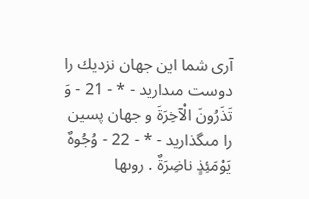آرى شما اين جهان نزديك را دوست مىداريد - * - 21 - وَ تَذَرُونَ الْآخِرَةَ و جهان پسين را مىگذاريد - * - 22 - وُجُوهٌ يَوْمَئِذٍ ناضِرَةٌ . روىها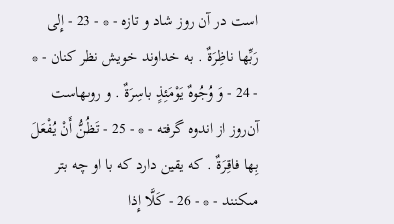است در آن روز شاد و تازه - * - 23 - إِلى رَبِّها ناظِرَةٌ . به خداوند خويش نظر كنان - * - 24 - وَ وُجُوهٌ يَوْمَئِذٍ باسِرَةٌ . و روىهاست آن‌روز از اندوه گرفته - * - 25 - تَظُنُّ أَنْ يُفْعَلَ بِها فاقِرَةٌ . كه يقين دارد كه با او چه بتر مىكنند - * - 26 - كَلَّا إِذا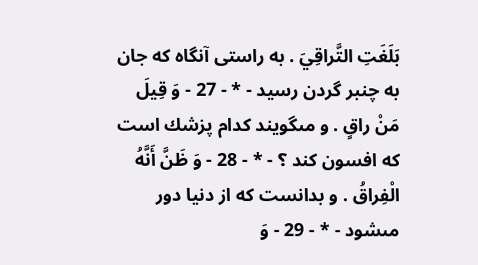بَلَغَتِ التَّراقِيَ . به راستى آنگاه كه جان به چنبر گردن رسيد - * - 27 - وَ قِيلَ مَنْ راقٍ . و مىگويند كدام پزشك است كه افسون كند ؟ - * - 28 - وَ ظَنَّ أَنَّهُ الْفِراقُ . و بدانست كه از دنيا دور مىشود - * - 29 - وَ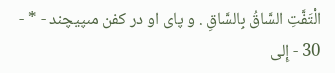الْتَفَّتِ السَّاقُ بِالسَّاقِ . و پاى او در كفن مىپيچند - * - 30 - إِلى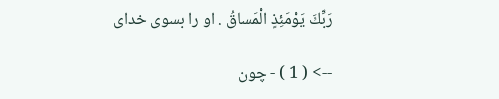رَبِّكَ يَوْمَئِذٍ الْمَساقُ . او را بسوى خداى

--> ( 1 ) - چون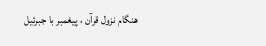هنگام نزول قرآن ، پيغمبر با جبرئيل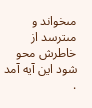مىخواند و مىترسد از خاطرش محو شود اين آيه آمد .